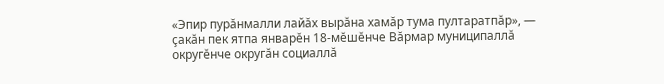«Эпир пурăнмалли лайăх вырăна хамăр тума пултаратпăр», — çакăн пек ятпа январĕн 18-мĕшĕнче Вăрмар муниципаллă округĕнче округăн социаллă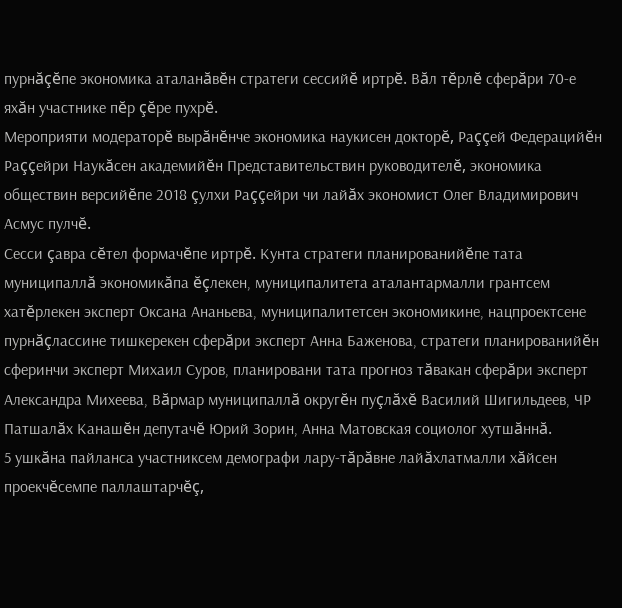пурнăçĕпе экономика аталанăвĕн стратеги сессийĕ иртрĕ. Вăл тĕрлĕ сферăри 70-е яхăн участнике пĕр çĕре пухрĕ.
Мероприяти модераторĕ вырăнĕнче экономика наукисен докторĕ, Раççей Федерацийĕн Раççейри Наукăсен академийĕн Представительствин руководителĕ, экономика обществин версийĕпе 2018 çулхи Раççейри чи лайăх экономист Олег Владимирович Асмус пулчĕ.
Сесси çавра сĕтел формачĕпе иртрĕ. Кунта стратеги планированийĕпе тата муниципаллă экономикăпа ĕçлекен, муниципалитета аталантармалли грантсем хатĕрлекен эксперт Оксана Ананьева, муниципалитетсен экономикине, нацпроектсене пурнăçлассине тишкерекен сферăри эксперт Анна Баженова, стратеги планированийĕн сферинчи эксперт Михаил Суров, планировани тата прогноз тăвакан сферăри эксперт Александра Михеева, Вăрмар муниципаллă округĕн пуçлăхĕ Василий Шигильдеев, ЧР Патшалăх Канашĕн депутачĕ Юрий Зорин, Анна Матовская социолог хутшăннă.
5 ушкăна пайланса участниксем демографи лару-тăрăвне лайăхлатмалли хăйсен проекчĕсемпе паллаштарчĕç,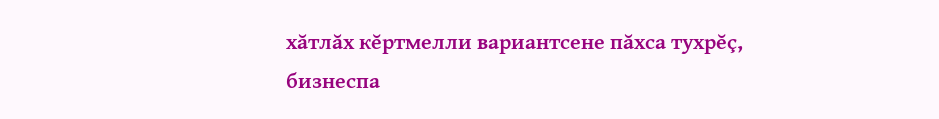хăтлăх кĕртмелли вариантсене пăхса тухрĕç, бизнеспа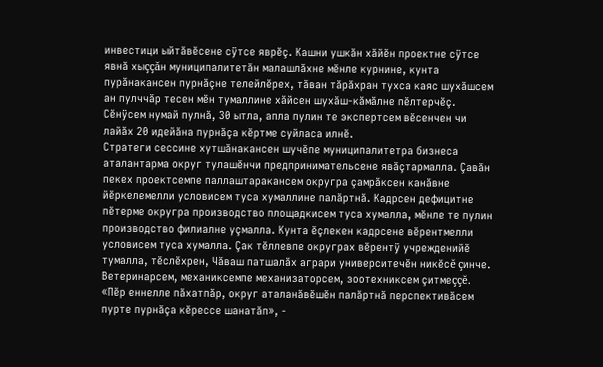инвестици ыйтăвĕсене сÿтсе яврĕç. Кашни ушкăн хăйĕн проектне сÿтсе явнă хыççăн муниципалитетăн малашлăхне мĕнле курнине, кунта пурăнакансен пурнăçне телейлĕрех, тăван тăрăхран тухса каяс шухăшсем ан пулччăр тесен мĕн тумаллине хăйсен шухăш-кăмăлне пĕлтерчĕç. Сĕнÿсем нумай пулнă, 30 ытла, апла пулин те экспертсем вĕсенчен чи лайăх 20 идейăна пурнăçа кĕртме суйласа илнĕ.
Стратеги сессине хутшăнакансен шучĕпе муниципалитетра бизнеса аталантарма округ тулашĕнчи предпринимательсене явăçтармалла. Çавăн пекех проектсемпе паллаштаракансем округра çамрăксен канăвне йĕркелемелли условисем туса хумаллине палăртнă. Кадрсен дефицитне пĕтерме округра производство площадкисем туса хумалла, мĕнле те пулин производство филиалне уçмалла. Кунта ĕçлекен кадрсене вĕрентмелли условисем туса хумалла. Çак тĕллевпе округрах вĕрентÿ учрежденийĕ тумалла, тĕслĕхрен, Чăваш патшалăх аграри университечĕн никĕсĕ çинче. Ветеринарсем, механиксемпе механизаторсем, зоотехниксем çитмеççĕ.
«Пĕр еннелле пăхатпăр, округ аталанăвĕшĕн палăртнă перспективăсем пурте пурнăçа кĕрессе шанатăп», -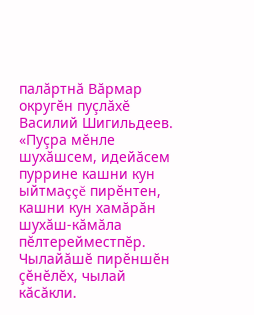палăртнă Вăрмар округĕн пуçлăхĕ Василий Шигильдеев. «Пуçра мĕнле шухăшсем, идейăсем пуррине кашни кун ыйтмаççĕ пирĕнтен, кашни кун хамăрăн шухăш-кăмăла пĕлтерейместпĕр. Чылайăшĕ пирĕншĕн çĕнĕлĕх, чылай кăсăкли.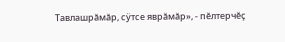Тавлашрăмăр, сÿтсе яврăмăр», - пĕлтерчĕç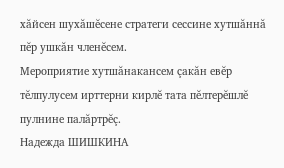хăйсен шухăшĕсене стратеги сессине хутшăннă пĕр ушкăн членĕсем.
Мероприятие хутшăнакансем çакăн евĕр тĕлпулусем ирттерни кирлĕ тата пĕлтерĕшлĕ пулнине палăртрĕç.
Надежда ШИШКИНА